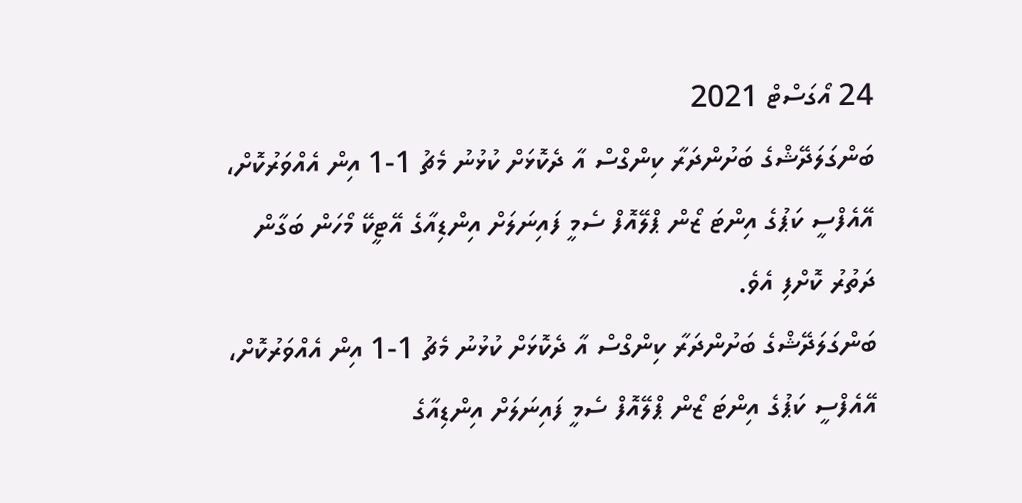24 އޯގަސްޓް 2021
ބަންގަލަދޭޝްގެ ބަށުންދަރާ ކިންގްސް އާ ދެކޮޅަށް ކުޅުނު މެޗު 1-1 އިން އެއްވަރުކޮށް، އޭއެފްސީ ކަޕުގެ އިންޓަ ޒޯން ޕްލޭއޮފް ސެމީ ފައިނަލަށް އިންޑިއާގެ އޭޓީކޭ މޯހަން ބަގާން ދަތުރު ކޮށްފި އެވެ.
ބަންގަލަދޭޝްގެ ބަށުންދަރާ ކިންގްސް އާ ދެކޮޅަށް ކުޅުނު މެޗު 1-1 އިން އެއްވަރުކޮށް، އޭއެފްސީ ކަޕުގެ އިންޓަ ޒޯން ޕްލޭއޮފް ސެމީ ފައިނަލަށް އިންޑިއާގެ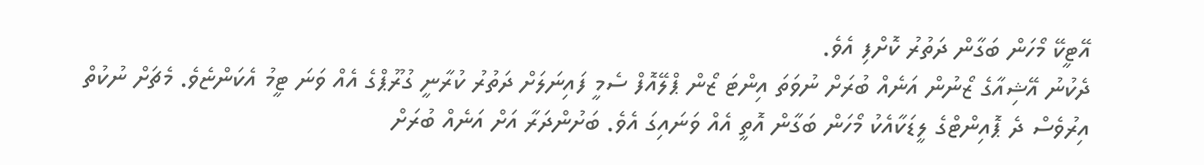އޭޓީކޭ މޯހަން ބަގާން ދަތުރު ކޮށްފި އެވެ.
ދެކުނު އޭޝިއާގެ ޒޯނުން އަނެއް ބުރަށް ނުވަތަ އިންޓަ ޒޯން ޕްލޭއޮފް ސެމީ ފައިނަލަށް ދަތުރު ކުރާނީ ގުރޫޕްގެ އެއް ވަނަ ޓީމު އެކަންޏެވެ. މެޗަށް ނުކުތް އިރުވެސް ދެ ޕޮއިންޓްގެ ލީޑަކާއެކު މޯހަން ބަގާން އޮތީ އެއް ވަނައިގަ އެވެ. ބަށުންދަރާ އަށް އަނެއް ބުރަށް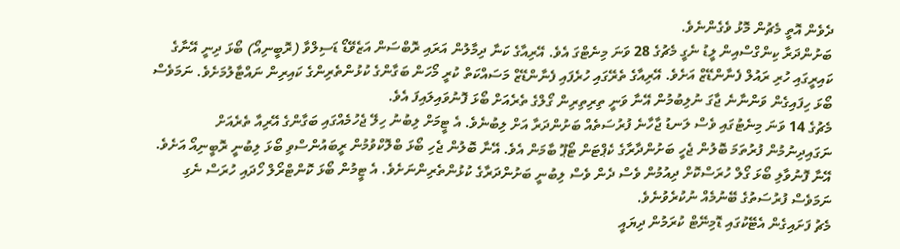ދެވެން އޮތީ މެޗުން މޮޅު ވެގެންނެވެ.
ބަށުންދަރާ ކިންގްސްއިން ލީޑު ނެގީ މެޗުގެ 28 ވަނަ މިނެޓްގަ އެވެ. އޭރިއާގެ ކަނާ ދިމާލުން އަރައި ރޮބްސަން އަޒެވޭޑޯ ޑަސިލްވާ (ރޮބީނިއޯ) ބޯޅަ ދިނީ އޭނާގެ ކައިރީގައި ހުރި ރައުލް ފެނާންޑޭޒް އަށެވެ. އޭރިއާގެ ތެރޭގައި ހުރެފައި ފެނާންޑޭޒް މަސައްކަތް ކުރީ މޯހަން ބަގާންގެ ކުޅުންތެރިންގެ ކައިރިން ނައްޓާލުމަށެވެ. ނަމަވެސް ބޯޅަ ހިފައިގެން ވަންނާނެ ޖާގަ ނުލިބުމުން އޭނާ ވަނީ ތިރިތިރިން ގޯލްގެ ތެރެއަށް ބޯޅަ ފޮނުވައިލައިފަ އެވެ.
މެޗުގެ 14 ވަނަ މިނެޓުގައި ވެސް ލަނޑު ޖާހާނެ ފުރުސަތެއް ބަށުންދަރާ އަށް ލިބުނެވެ. އެ ޓީމަށް ލިބުނު ހިލޭ ޖެހުމެއްގައި ބަގާންގެ އޭރިއާ ތެރެއަށް ނަގައިދިނުމުން ފުރުތަމަ ބޮލުން ޖެހީ ބަށުންދާރާގެ ކެޕްޓަން ޓޯޕޫ ބާމަން އެވެ. އޭނާ ބޮލުން ޖެހި ބޯޅަ ބްލޮކްވުމުން ރީބައުންސްވި ބޯޅަ ލިބުނީ ރޮބީނިއޯ އަށެވެ. އޭނާ ފޮނުވާލި ބޯޅަ ގޯލް ހުރަސްކޮށް ދިއުމުން ވެސް ދެން ވެސް ލިބުނީ ބަށުންދަރާގެ ކުޅުންތެރިންނަށެވެ. އެ ޓީމުން ބޯޅަ ކޮންޓްރޯލް ހޯދައި ހުރަސް ނެގި ނަމަވެސް ފުރުސަތުގެ ބޭނުމެއް ނުކުރެވުނެވެ.
މެޗު ފަށައިގެން އެޓޭކުގައި ޑޮމިނޭޓް ކުރަމުން ދިޔައީ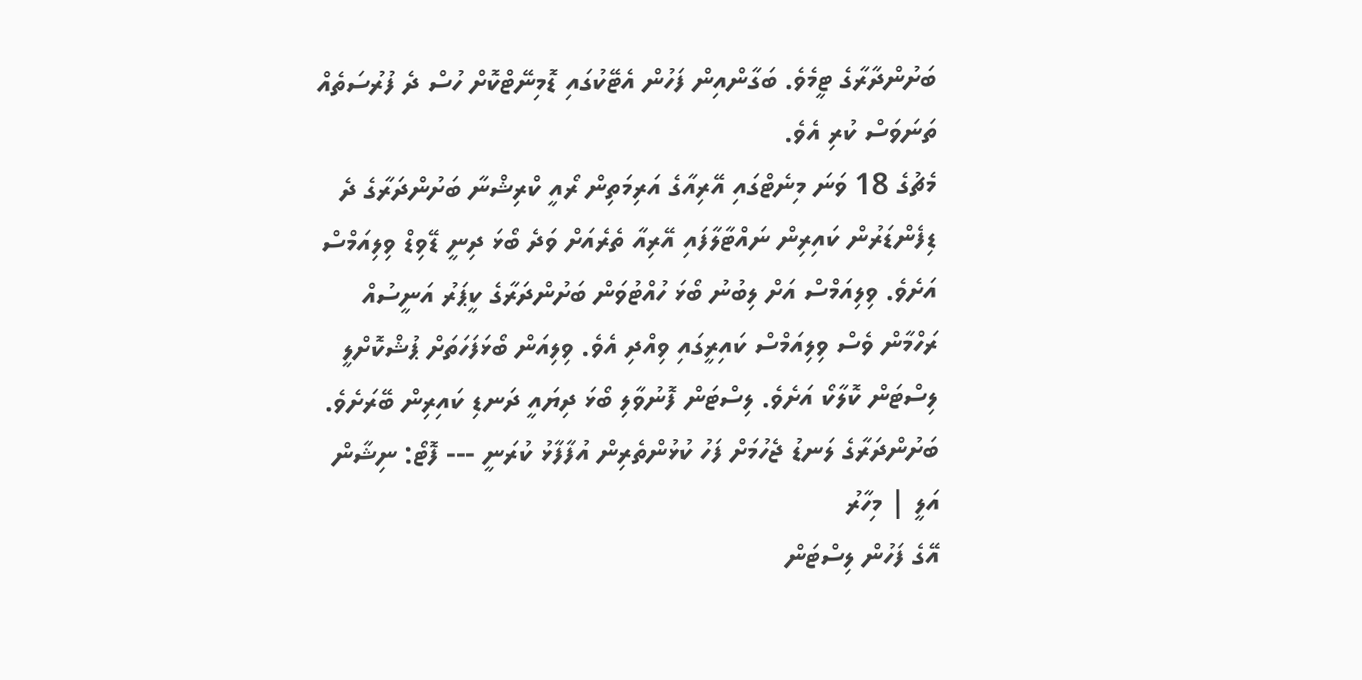ބަށުންދާރާގެ ޓީމެވެ. ބަގާންއިން ފަހުން އެޓޭކުގައި ޑޮމިނޭޓްކޮށް ހުސް ދެ ފުރުސަތެއް ތަނަވަސް ކުރި އެވެ.
މެޗުގެ 18 ވަނަ މިނެޓްގައި އޭރިއާގެ އަރިމަތިން ރޯއީ ކްރިޝްނާ ބަށުންދަރާގެ ދެ ޑިފެންޑަރުން ކައިރިން ނައްޓާލާފައި އޭރިއާ ތެރެއަށް ވަދެ ބޯޅަ ދިނީ ޑޭވިޑް ވިލިއަމްސް އަށެވެ. ވިލިއަމްސް އަށް ލިބުނު ބޯޅަ ހުއްޓުވަން ބަށުންދަރާގެ ކީޕަރު އަނީސުއް ރަހްމާން ވެސް ވިލިއަމްސް ކައިރީގައި ވިއްދި އެވެ. ވިލިއަން ބޯޅަފަހަތަށް ޕުޝްކޮށްލީ ލިސްޓަން ކޮލާކޯ އަށެވެ. ލިސްޓަން ފޮނުވާލި ބޯޅަ ދިޔައީ ދަނޑި ކައިރިން ބޭރަށެވެ.
ބަށުންދަރާގެ ލަނޑު ޖެހުމަށް ފަހު ކުޅުންތެރިން އުފާފާޅު ކުރަނީ --- ފޮޓޯ: ނިޝާން އަލީ | މިހާރު
އޭގެ ފަހުން ލިސްޓަން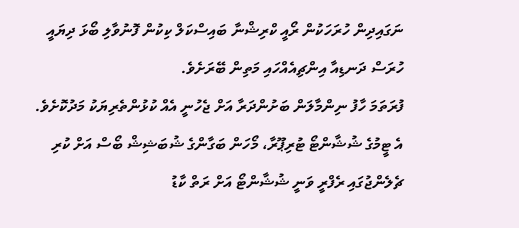ނަގައިދިން ހުރަހަކުން ރޯއީ ކްރިޝްނާ ބައިސްކަލް ކިކުން ފޮނުވާލި ބޯޅަ ދިޔައީ ހުރަސް ދަނޑިއާ އިންޗިއެއްހައި މަތިން ބޭރަށެވެ.
ފުރަތަމަ ހާފު ނިންމާލަން ބަށުންދަރާ އަށް ޖެހުނީ އެއް ކުޅުންތެރިޔަކު މަދުކޮށެވެ. އެ ޓީމުގެ ޝުޝާންޓޯ ޓުރިޕޫރާ، މޯހަން ބަގާންގެ ޝުބަޝިޝް ބޯސް އަށް ކުރި ޗެލެންޖުގައި ރެފްރީ ވަނީ ޝުޝާންޓޯ އަށް ރަތް ކާޑު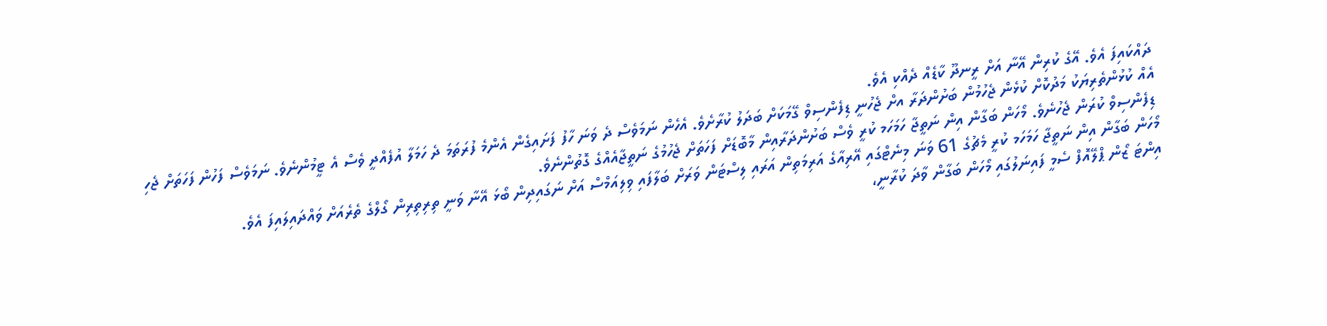ދައްކައިފަ އެވެ. އޭގެ ކުރިން އޭނާ އަށް ރީނދޫ ކާޑެއް ދެއްކި އެވެ.
އެއް ކުޅުންތެރިޔަކު މަދުކޮށް ކުޅެން ޖެހުމުން ބަށުންދަރާ އށް ޖެހުނީ ޑިފެންސިވް ގޭމަކަށް ބަދަލު ކުރާށެވެ. އެހެން ނަމަވެސް ދެ ވަނަ ހާފު ފަށައިގެން އެންމެ ފުރަތަމަ ދެ ހަމަލާ އުފެއްދީ ވެސް އެ ޓީމުންނެވެ. ނަމަވެސް ފަހުން ފަހަތަށް ޖެހި ޑިފެންސިވް ކުރަން ޖެހުނެވެ. މޯހަން ބަގާން އިން ނަތީޖާ ހަމަހަމ ކުރީ ވެސް ބަށުންދަރާއިން މާބޮޑަށް ފަހަތަށް ޖެހުމުގެ ނަތީޖާއެއްގެ ގޮތުންނެވެ.
މޯހަން ބަގާން އިން ނަތީޖާ ހަމަހަމ ކުރީ މެޗުގެ 61 ވަނަ މިނެޓްގައި އޭރިއާގެ އަރިމަތިން އަރައި ލިސްޓަން ވަރަށް ބަލާފައި ވިލިއަމްސް އަށް ނަގައިދިން ބޯޅަ އޭނާ ވަނީ ތިރިތިރިން ގޯލްގެ ތެރެއަށް ވައްދައިލައިފަ އެވެ.
އިންޓަ ޒޯން ޕްލޭއޮފް ސެމީ ފައިނަލުގައި މޯހަން ބަގާން ވާދަ ކުރާނީ،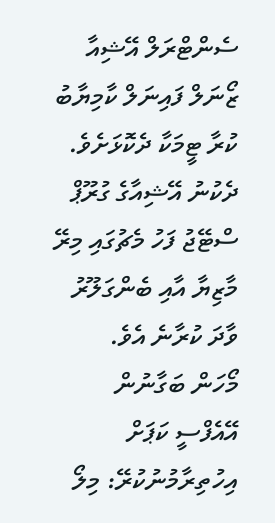ސެންޓްރަލް އޭޝިއާ ޒޯނަލް ފައިނަލް ކާމިޔާބު ކުރާ ޓީމަކާ ދެކޮޅަށެވެ. ދެކުނު އޭޝިއާގެ ގުރޫޕް ސްޓޭޖު ފަހު މެޗުގައި މިރޭ މާޒިޔާ އާއި ބެންގަލޫރު ވާދަ ކުރާނެ އެވެ.
މޯހަން ބަގާނުން އޭއެފްސީ ކަޕަށް އިހުތިރާމުނުކުރޭ: މިލޯ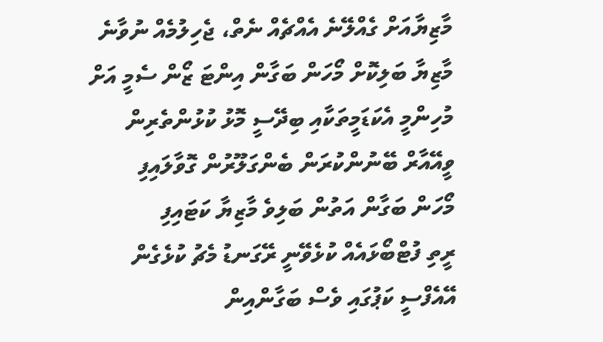މާޒިޔާއަށް ގެއްލޭނެ އެއްޗެއް ނެތް، ޖެހިލުމެއް ނުވާނެ
މާޒިޔާ ބަލިކޮށް މޯހަން ބަގާން އިންޓަ ޒޯން ސެމީ އަށް
މުހިންމީ އެކަޑަމީތަކާއި ބިދޭސީ މޮޅު ކުޅުންތެރިން
ވީއޭއާރް ބޭނުންކުރަން ބެންގަލޫރުން ގޮވާލައިފި
މޯހަން ބަގާން އަތުން ބަލިވެ މާޒިޔާ ކަޓައިފި
ރީތި ފުޓްބޯޅައެއް ކުޅެވޭނީ ރޭގަނޑު މެޗު ކުޅެގެން
އޭއެފްސީ ކަޕުގައި ވެސް ބަގާންއިން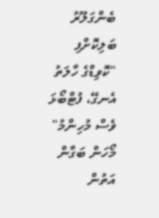ބެންގަލޫރު ބަލިކޮށްފި
"ކޮވިޑްގެ ހާލަތު އެނގޭ، ފުޓްބޯޅަ ވެސް މުހިންމު"
މޯހަން ބަގާން އަތުން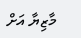މާޒިޔާ އަށް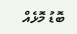ބޮޑު މޮޅެއް